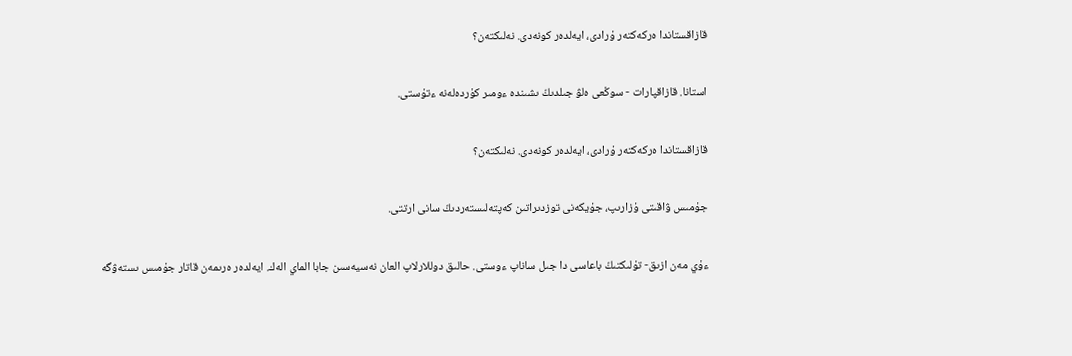قازاقستاندا ەركەكتەر ۇرادى، ايەلدەر كونەدى. نەلىكتەن؟

استانا. قازاقپارات - سوڭعى ەلۋ جىلدىڭ ىشىندە ءومىر كۇردەلەنە ءتۇستى.

قازاقستاندا ەركەكتەر ۇرادى، ايەلدەر كونەدى. نەلىكتەن؟

جۇمىس ۋاقىتى ۇزارىپ، جۇيكەنى توزدىراتىن كەپتەلىستەردىڭ سانى ارتتى.

ءۇي مەن ازىق- تۇلىكتىڭ باعاسى دا جىل ساناپ ءوستى. حالىق دوللارلاپ العان نەسيەسىن جابا الماي الەك. ايەلدەر ەرىمەن قاتار جۇمىس ىستەۋگە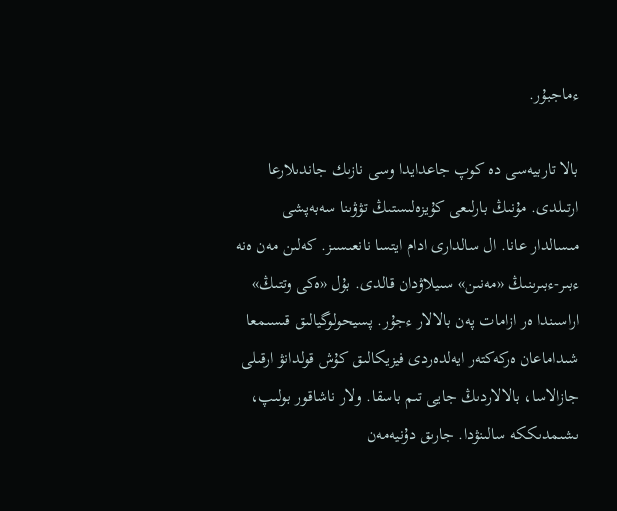ءماجبۇر.

بالا تاربيەسى دە كوپ جاعدايدا وسى نازىك جاندىلارعا ارتىلدى. مۇنىڭ بارلىعى كۇيزەلىستىڭ تۋۋىنا سەبەپشى مىسالدار عانا. ال سالدارى ادام ايتسا نانعىسىز. كەلىن مەن ەنە ءبىر-ءبىرىنىڭ «مەنىن» سىيلاۋدان قالدى. بۇل «ەكى وتتىڭ» اراسىندا ەر ازامات پەن بالالار ءجۇر. پسيحولوگيالىق قىسىمعا شىداماعان ەركەكتەر ايەلدەردى فيزيكالىق كۇش قولدانۋ ارقىلى جازالاسا، بالالاردىڭ جايى تىم باسقا. ولار ناشاقور بولىپ، ىشىمدىككە سالىنۋدا. جارىق دۇنيەمەن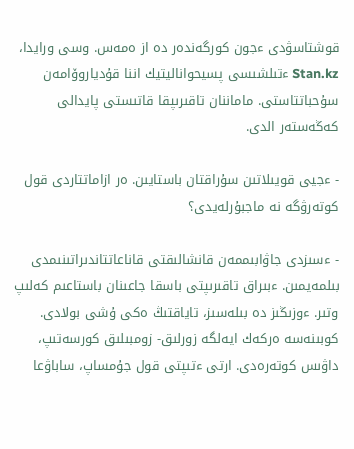قوشتاسۋدى ءجون كورگەندەر دە از ەمەس. وسى ورايدا، Stan.kz ءتىلشىسى پسيحواناليتيك اننا قۇدياروۆامەن سۇحباتتاستى. ماماننان تاقىرىپقا قاتىستى پايدالى كەڭەستەر الدى.

- ءجيى قويىلاتىن سۇراقتان باستايىن. ەر ازاماتتاردى قول كوتەرۋگە نە ماجبۇرلەيدى؟

- ءسىزدى جاۋابىممەن قانشالىقتى قاناعاتتاندىراتىنىمدى بىلمەيمىن. ءبىراق تاقىرىپتى باسقا جاعىنان باستاعىم كەلىپ وتىر. ءوزىڭىز دە بىلەسىز، تاياقتىڭ ەكى ۇشى بولادى. كوبىنەسە ەركەك ايەلگە زورلىق- زومبىلىق كورسەتىپ، داۋىس كوتەرەدى. ارتى ءتىپتى قول جۇمساپ، ساباۋعا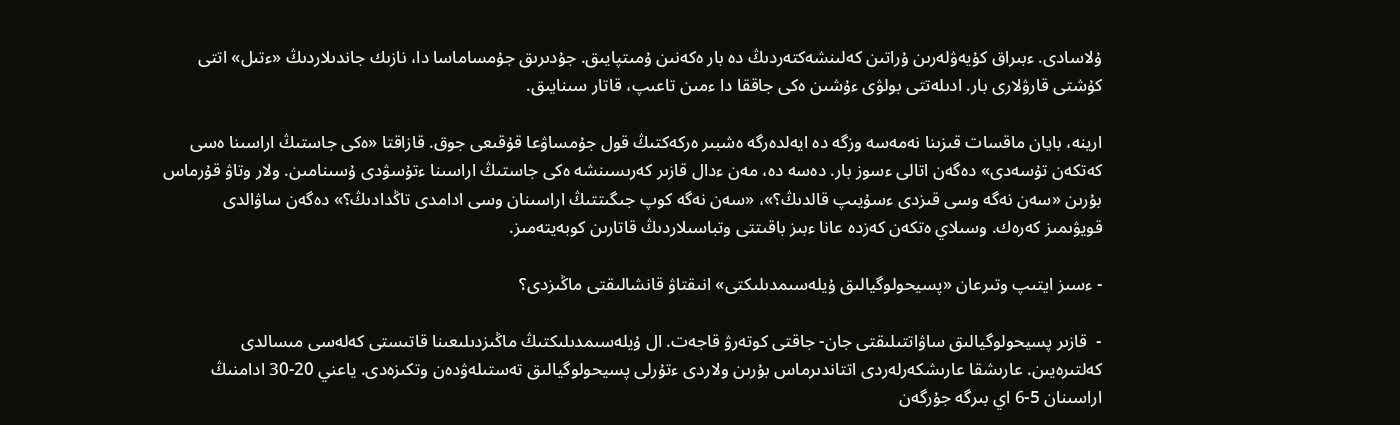ۇلاسادى. ءبىراق كۇيەۋلەرىن ۇراتىن كەلىنشەكتەردىڭ دە بار ەكەنىن ۇمىتپايىق. جۇدىرىق جۇمساماسا دا، نازىك جاندىلاردىڭ «ءتىل» اتتى كۇشتى قارۋلارى بار. ادىلەتتى بولۋى ءۇشىن ەكى جاققا دا ءمىن تاعىپ، قاتار سىنايىق.

ارينە، بايان ماقسات قىزىنا نەمەسە وزگە دە ايەلدەرگە ەشبىر ەركەكتىڭ قول جۇمساۋعا قۇقىعى جوق. قازاقتا «ەكى جاستىڭ اراسىنا ەسى كەتكەن تۇسەدى» دەگەن اتالى ءسوز بار. دەسە دە، مەن ءدال قازىر كەرىسىنشە ەكى جاستىڭ اراسىنا ءتۇسۋدى ۇسىنامىن. ولار وتاۋ قۇرماس بۇرىن «سەن نەگە وسى قىزدى ءسۇيىپ قالدىڭ؟»، «سەن نەگە كوپ جىگىتتىڭ اراسىنان وسى ادامدى تاڭدادىڭ؟» دەگەن ساۋالدى قويۋىمىز كەرەك. وسىلاي ەتكەن كەزدە عانا ءبىز باقىتتى وتباسىلاردىڭ قاتارىن كوبەيتەمىز.

- ءسىز ايتىپ وتىرعان «پسيحولوگيالىق ۇيلەسىمدىلىكتى» انىقتاۋ قانشالىقتى ماڭىزدى؟

-  قازىر پسيحولوگيالىق ساۋاتتىلىقتى جان- جاقتى كوتەرۋ قاجەت. ال ۇيلەسىمدىلىكتىڭ ماڭىزدىلىعىنا قاتىستى كەلەسى مىسالدى كەلتىرەيىن. عارىشقا عارىشكەرلەردى اتتاندىرماس بۇرىن ولاردى ءتۇرلى پسيحولوگيالىق تەستىلەۋدەن وتكىزەدى. ياعني 20-30 ادامنىڭ اراسىنان 5-6 اي بىرگە جۇرگەن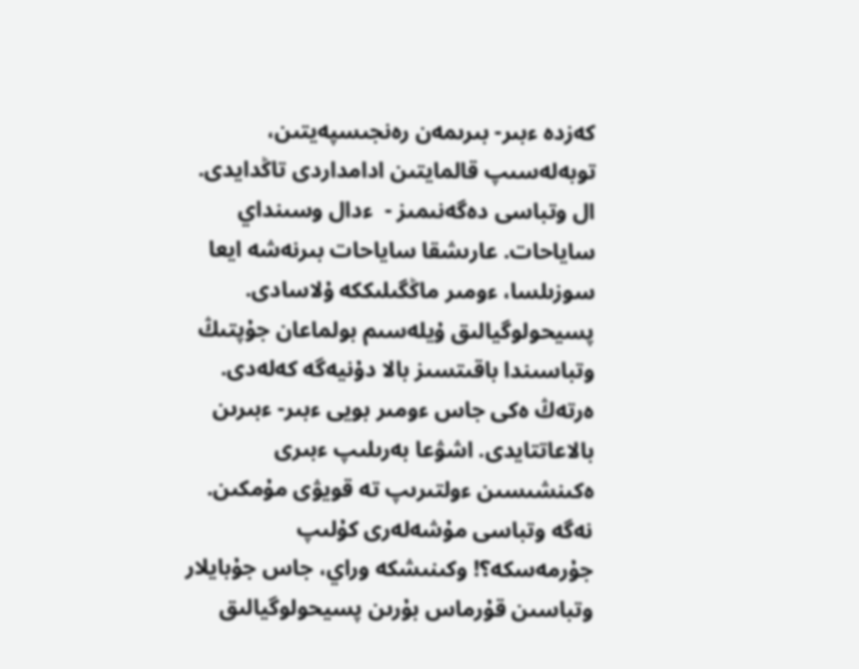كەزدە ءبىر- بىرىمەن رەنجىسپەيتىن، توبەلەسىپ قالمايتىن ادامداردى تاڭدايدى. ال وتباسى دەگەنىمىز -  ءدال وسىنداي ساياحات. عارىشقا ساياحات بىرنەشە ايعا سوزىلسا، ءومىر ماڭگىلىككە ۇلاسادى. پسيحولوگيالىق ۇيلەسىم بولماعان جۇپتىڭ وتباسىندا باقىتسىز بالا دۇنيەگە كەلەدى. ەرتەڭ ەكى جاس ءومىر بويى ءبىر- ءبىرىن بالاعاتتايدى. اشۋعا بەرىلىپ ءبىرى ەكىنشىسىن ءولتىرىپ تە قويۋى مۇمكىن. نەگە وتباسى مۇشەلەرى كۇلىپ جۇرمەسكە؟! وكىنىشكە وراي، جاس جۇبايلار وتباسىن قۇرماس بۇرىن پسيحولوگيالىق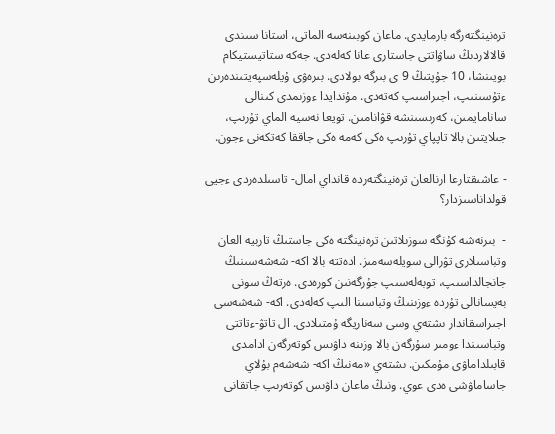ترەنينگتەرگە بارمايدى. ماعان كوبىنەسە الماتى، استانا سىندى قالالاردىڭ ساۋاتتى جاستارى عانا كەلەدى. جەكە ستاتيستيكام بويىنشا، 10 جۇپتىڭ 9 ى بىرگە بولادى. بىرەۋى ۇيلەسپەيتىندەرىن ءتۇسىنىپ، اجىراسىپ كەتەدى. مۇندايدا ءوزىمدى كىنالى سانامايمىن، كەرىسىنشە قۋانامىن. تويعا نەسيە الماي تۇرىپ، جىلايتىن بالا تاپپاي تۇرىپ ەكى كەمە ەكى جاققا كەتكەنى ءجون.

- عاشىقتارعا ارنالعان ترەنينگتەردە قانداي امال- تاسىلدەردى ءجيى قولداناسىزدار؟

-  بىرنەشە كۇنگە سوزىلاتىن ترەنينگتە ەكى جاستىڭ تاربيە العان وتباسىلارى تۋرالى سويلەسەمىز. ادەتتە بالا اكە- شەشەسىنىڭ جانجالداسىپ، توبەلەسىپ جۇرگەنىن كورەدى. ەرتەڭ سونى بەيسانالى تۇردە ءوزىنىڭ وتباسىنا الىپ كەلەدى. اكە- شەشەسى اجىراسقاندار ىشتەي وسى سەناريگە ۇمتىلادى. ال تاتۋ-ءتاتتى وتباسىندا ءومىر سۇرگەن بالا وزىنە داۋىس كوتەرگەن ادامدى قابىلداماۋى مۇمكىن. ىشتەي «مەنىڭ اكە- شەشەم بۇلاي جاساماۋشى ەدى عوي. ونىڭ ماعان داۋىس كوتەرىپ جاتقانى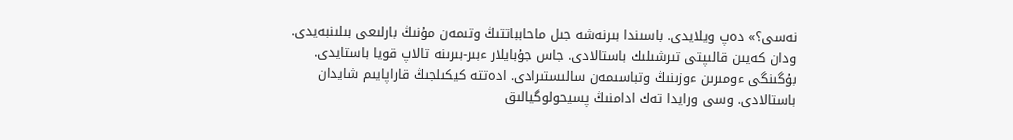نەسى؟» دەپ ويلايدى. باسىندا بىرنەشە جىل ماحابباتتىڭ وتىمەن مۇنىڭ بارلىعى بىلىنبەيدى. ودان كەيىن قالىپتى تىرشىلىك باستالادى. جاس جۇبايلار ءبىر-بىرىنە تالاپ قويا باستايدى. بۇگىنگى ءومىرىن ءوزىنىڭ وتباسىمەن سالىستىرادى. ادەتتە كيكىلجىڭ قاراپايىم شايدان باستالادى. وسى ورايدا تەك ادامنىڭ پسيحولوگيالىق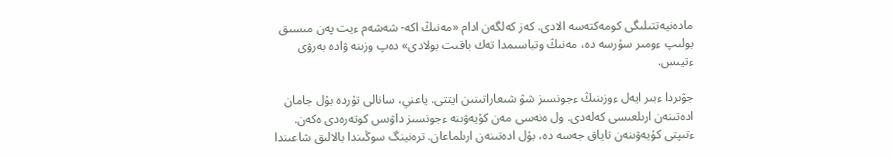مادەنيەتتىلىگى كومەكتەسە الادى. كەز كەلگەن ادام «مەنىڭ اكە- شەشەم ءيت پەن مىسىق بولىپ ءومىر سۇرسە دە، مەنىڭ وتباسىمدا تەك باقىت بولادى» دەپ وزىنە ۋادە بەرۋى ءتيىس.

جۋىردا ءبىر ايەل ءوزىنىڭ ءجونسىز شۋ شىعاراتىنىن ايتتى. ياعني، سانالى تۇردە بۇل جامان ادەتىنەن ارىلعىسى كەلەدى. ول ەنەسى مەن كۇيەۋىنە ءجونسىز داۋىس كوتەرەدى ەكەن. ءتىپتى كۇيەۋىنەن تاياق جەسە دە، بۇل ادەتىنەن ارىلماعان. ترەنينگ سوڭىندا بالالىق شاعىندا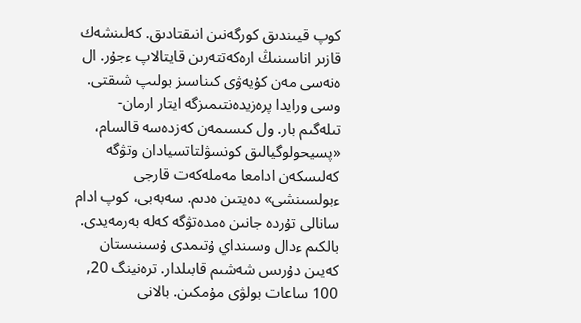كوپ قيىندىق كورگەنىن انىقتادىق. كەلىنشەك قازىر اناسىنىڭ ارەكەتتەرىن قايتالاپ ءجۇر. ال ەنەسى مەن كۇيەۋى كىناسىز بولىپ شىقتى. وسى ورايدا پرەزيدەنتىمىزگە ايتار ارمان- تىلەگىم بار. ول كىسىمەن كەزدەسە قالسام، «پسيحولوگيالىق كونسۋلتاتسيادان وتۋگە كەلىسكەن ادامعا مەملەكەت قارجى ءبولسىنشى» دەيتىن ەدىم. سەبەبى، كوپ ادام سانالى تۇردە جانىن ەمدەتۋگە كەلە بەرمەيدى. بالكىم ءدال وسىنداي ۇتىمدى ۇسىنىستان كەيىن دۇرىس شەشىم قابىلدار. ترەنينگ 20, 100 ساعات بولۋى مۇمكىن. بالانى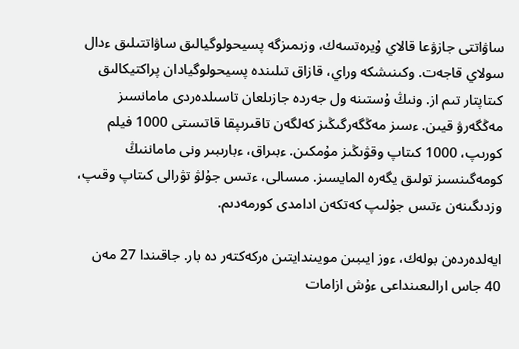ساۋاتتى جازۋعا قالاي ۇيرەتسەك، وزىمىزگە پسيحولوگيالىق ساۋاتتىلىق ءدال سولاي قاجەت. وكىنىشكە وراي، قازاق تىلىندە پسيحولوگيادان پراكتيكالىق كىتاپتار تىم از. ونىڭ ۇستىنە ول جەردە جازىلعان تاسىلدەردى مامانسىز مەڭگەرۋ قيىن. ءسىز مەڭگەرگىڭىز كەلگەن تاقىرىپقا قاتىستى 1000 فيلم كورىپ، 1000 كىتاپ وقۋىڭىز مۇمكىن. ءبىراق، ءبارىبىر ونى ماماننىڭ كومەگىنسىز تولىق يگەرە المايسىز. مىسالى، ءتىس جۇلۋ تۋرالى كىتاپ وقىپ، وزدىگىنەن ءتىس جۇلىپ كەتكەن ادامدى كورمەدىم.

ايەلدەردەن بولەك، ءوز ايىبىن مويىندايتىن ەركەكتەر دە بار. جاقىندا 27 مەن 40 جاس ارالىعىنداعى ءۇش ازامات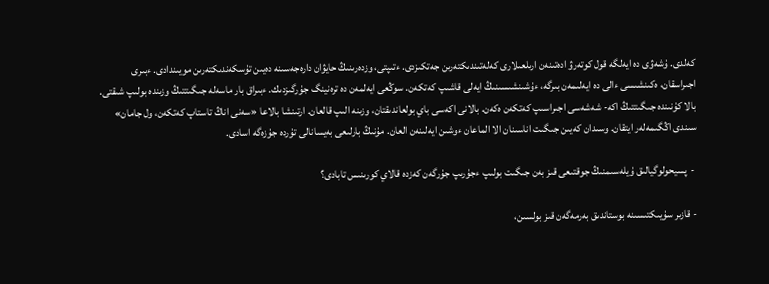كەلدى. ۇشەۋى دە ايەلگە قول كوتەرۋ ادەتىنەن ارىلعىلارى كەلەتىندىكتەرىن جەتكىزدى. ءتىپتى، وزدەرىنىڭ حايۋان دارەجەسىنە دەيىن تۇسكەندىكتەرىن مويىندادى. ءبىرى اجىراسقان، ەكىنشىسى ءالى دە ايەلىمەن بىرگە، ءۇشىنشىسىنىڭ ايەلى قاشىپ كەتكەن. سوڭعى ايەلمەن دە ترەنينگ جۇرگىزدىك. ءبىراق بار ماسەلە جىگىتتىڭ وزىندە بولىپ شىقتى. بالا كۇنىندە جىگىتتىڭ اكە- شەشەسى اجىراسىپ كەتكەن ەكەن. بالانى اكەسى باي بولعاندىقتان، وزىنە الىپ قالعان. ارتىنشا بالاعا «سەنى اناڭ تاستاپ كەتكەن، ول جامان» سىندى اڭگىمەلەر ايتقان. وسىدان كەيىن جىگىت اناسىنان الا الماعان ءوشىن ايەلىنەن العان. مۇنىڭ بارلىعى بەيسانالى تۇردە جۇزەگە اسادى.

 -  پسيحولوگيالىق ۇيلەسىمنىڭ جوقتىعى قىز بەن جىگىت بولىپ ءجۇرىپ جۇرگەن كەزدە قالاي كورىنىس تابادى؟

- قازىر سۇيىكتىسىنە بوستاندىق بەرمەگەن قىز بولسىن،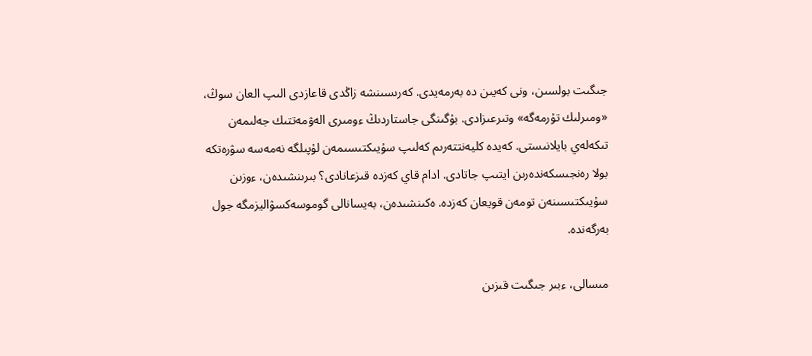جىگىت بولسىن، ونى كەيىن دە بەرمەيدى. كەرىسىنشە زاڭدى قاعازدى الىپ العان سوڭ، «ومىرلىك تۇرمەگە» وتىرعىزادى. بۇگىنگى جاستاردىڭ ءومىرى الەۋمەتتىك جەلىمەن تىكەلەي بايلانىستى. كەيدە كليەنتتەرىم كەلىپ سۇيىكتىسىمەن لۇپىلگە نەمەسە سۋرەتكە بولا رەنجىسكەندەرىن ايتىپ جاتادى. ادام قاي كەزدە قىزعانادى؟ بىرىنشىدەن، ءوزىن سۇيىكتىسىنەن تومەن قويعان كەزدە. ەكىنشىدەن، بەيسانالى گوموسەكسۋاليزمگە جول بەرگەندە.

مىسالى، ءبىر جىگىت قىزىن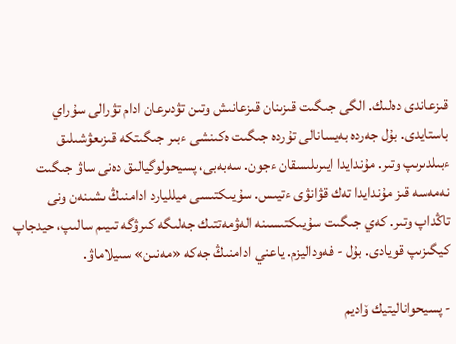قىزعاندى دەلىك. الگى جىگىت قىزىنان قىزعانىش وتىن تۋدىرعان ادام تۋرالى سۇراي باستايدى. بۇل جەردە بەيسانالى تۇردە جىگىت ەكىنشى ءبىر جىگىتكە قىزىعۋشىلىق ءبىلدىرىپ وتىر. مۇندايدا ايىرىلىسقان ءجون. سەبەبى، پسيحولوگيالىق دەنى ساۋ جىگىت نەمەسە قىز مۇندايدا تەك قۋانۋى ءتيىس. سۇيىكتىسى ميلليارد ادامنىڭ ىشىنەن ونى تاڭداپ وتىر. كەي جىگىت سۇيىكتىسىنە الەۋمەتتىك جەلىگە كىرۋگە تىيىم سالىپ، حيدجاپ كيگىزىپ قويادى. بۇل - فەوداليزم. ياعني ادامنىڭ جەكە «مەنىن» سىيلاماۋ.

- پسيحواناليتيك ۆاديم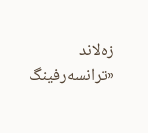زەلاند «ترانسەرفينگ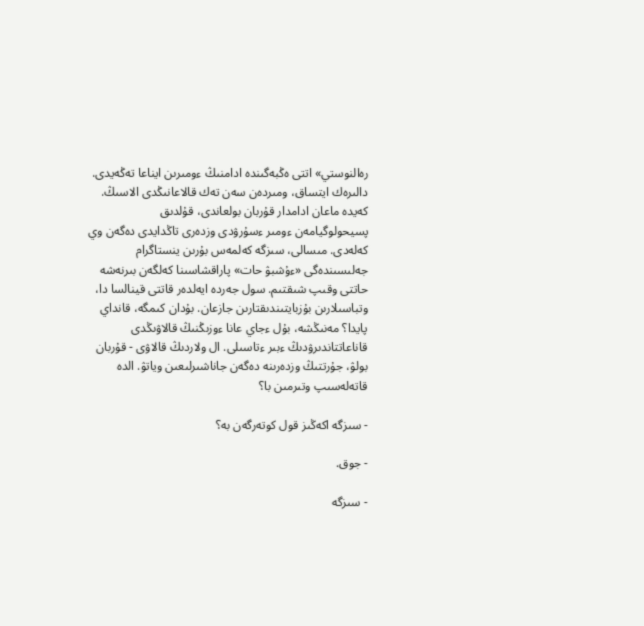رەالنوستي» اتتى ەڭبەگىندە ادامنىڭ ءومىرىن ايناعا تەڭەيدى. دالىرەك ايتساق، ومىردەن سەن تەك قالاعانىڭدى الاسىڭ. كەيدە ماعان ادامدار قۇربان بولعاندى، قۇلدىق پسيحولوگيامەن ءومىر ءسۇرۋدى وزدەرى تاڭدايدى دەگەن وي كەلەدى. مىسالى، سىزگە كەلمەس بۇرىن ينستاگرام جەلىسىندەگى «ءۇشبۋ حات» پاراقشاسىنا كەلگەن بىرنەشە حاتتى وقىپ شىقتىم. سول جەردە ايەلدەر قاتتى قينالسا دا، وتباسىلارىن بۇزبايتىندىقتارىن جازعان. بۇدان كىمگە، قانداي پايدا؟ مەنىڭشە، بۇل ءجاي عانا ءوزىڭنىڭ قالاۋىڭدى قاناعاتتاندىرۋدىڭ ءبىر ءتاسىلى. ال ولاردىڭ قالاۋى - قۇربان بولۋ، جۇرتتىڭ وزدەرىنە دەگەن جاناشىرلىعىن وياتۋ. الدە قاتەلەسىپ وتىرمىن با؟

- سىزگە اكەڭىز قول كوتەرگەن بە؟

- جوق.

- سىزگە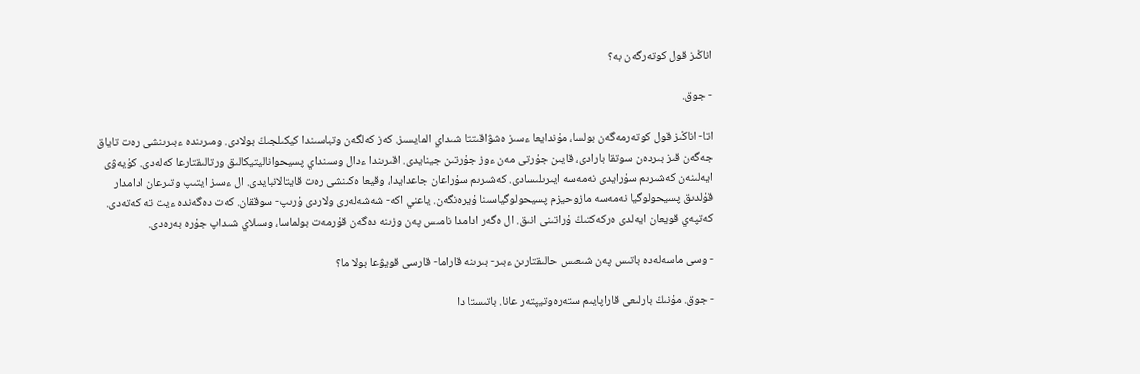اناڭىز قول كوتەرگەن بە؟

- جوق.

اتا- اناڭىز قول كوتەرمەگەن بولسا، مۇندايعا ءسىز ەشۋاقىتتا شىداي المايسىز. كەز كەلگەن وتباسىندا كيكىلجىڭ بولادى. ومىرىندە ءبىرىنشى رەت تاياق جەگەن قىز بىردەن سوتقا بارادى، قايىن جۇرتى مەن ءوز جۇرتىن جينايدى. اقىرىندا ءدال وسىنداي پسيحواناليتيكالىق ورتالىقتارعا كەلەدى. كۇيەۋى ايەلىنەن كەشىرىم سۇرايدى نەمەسە ايىرىلىسادى. كەشىرىم سۇراعان جاعدايدا، وقيعا ەكىنشى رەت قايتالانبايدى. ال ءسىز ايتىپ وتىرعان ادامدار قۇلدىق پسيحولوگيا نەمەسە مازوحيزم پسيحولوگياسىنا ۇيرەنگەن. ياعني اكە- شەشەلەرى ولاردى ۇرىپ- سوققان. كەت دەگەندە ءيت تە كەتەدى. كەتپەي قويعان ايەلدى ەركەكتىڭ ۇراتىنى انىق. ال ەگەر ادامدا نامىس پەن وزىنە دەگەن قۇرمەت بولماسا، وسىلاي شىداپ جۇرە بەرەدى.

- وسى ماسەلەدە باتىس پەن شىعىس حالىقتارىن ءبىر- بىرىنە قاراما- قارسى قويۋعا بولا ما؟

- جوق. مۇنىڭ بارلىعى قاراپايىم ستەرەوتيپتەر عانا. باتىستا دا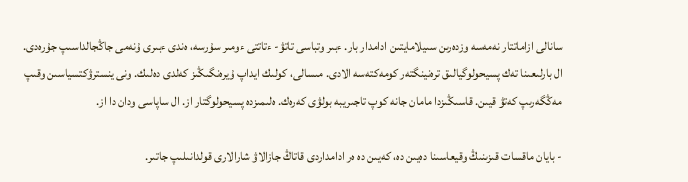سانالى ازاماتتار نەمەسە وزدەرىن سىيلامايتىن ادامدار بار. ءبىر وتباسى تاتۋ- ءتاتتى ءومىر سۇرسە، ەندى ءبىرى ۇنەمى جاڭجالداسىپ جۇرەدى. ال بارلىعىنا تەك پسيحولوگيالىق ترەنينگتەر كومەكتەسە الادى. مىسالى، كولىك ايداپ ۇيرەنگىڭىز كەلدى دەلىك. ونى ينسترۋكتسياسىن وقىپ مەڭگەرىپ كەتۋ قيىن. قاسىڭىزدا مامان جانە كوپ تاجىريبە بولۋى كەرەك. ەلىمىزدە پسيحولوگتار از. ال ساپاسى ودان دا از.

- بايان ماقسات قىزىنىڭ وقيعاسىنا دەيىن دە، كەيىن دە ەر ادامداردى قاتاڭ جازالاۋ شارالارى قولدانىلىپ جاتىر.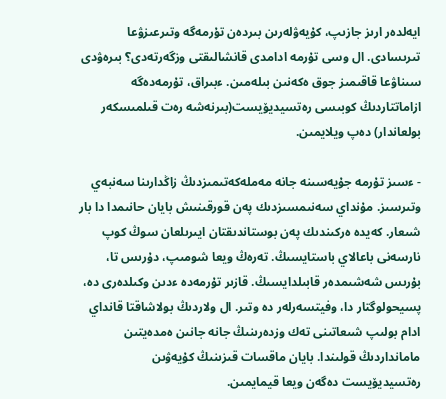ايەلدەر ارىز جازىپ، كۇيەۋلەرىن بىردەن تۇرمەگە وتىرعىزۋعا تىرىسادى. ال وسى تۇرمە ادامدى قانشالىقتى وزگەرتەدى؟ بىرەۋدى سىناۋعا قاقىمىز جوق ەكەنىن بىلەمىن. ءبىراق، تۇرمەدەگە ازاماتتاردىڭ كوبىسى رەتسيديۆيست(بىرنەشە رەت قىلمىسكەر بولعاندار) دەپ ويلايمىن.

- ءسىز تۇرمە جۇيەسىنە جانە مەملەكەتىمىزدىڭ زاڭدارىنا سەنبەي وتىرسىز. مۇنداي سەنىمسىزدىك پەن قورقىنىش بايان حانىمدا دا بار شىعار. كەيدە ەركىندىك پەن بوستاندىقتان ايىرىلعان سوڭ كوپ نارسەنى باعالاي باستايسىڭ. تەرەڭ ويعا شومىپ، دۇرىس تا، بۇرىس شەشىمدەر قابىلدايسىڭ. قازىر تۇرمەدە ءدىن وكىلدەرى دە، پسيحولوگتار دا، وفيتسەرلەر دە وتىر. ال ولاردىڭ بولاشاقتا قانداي ادام بولىپ شىعاتىنى تەك وزدەرىنىڭ جانە جانىن ەمدەيتىن مامانداردىڭ قولىندا. بايان ماقسات قىزىنىڭ كۇيەۋىن رەتسيديۆيست دەگەن ويعا قيمايمىن.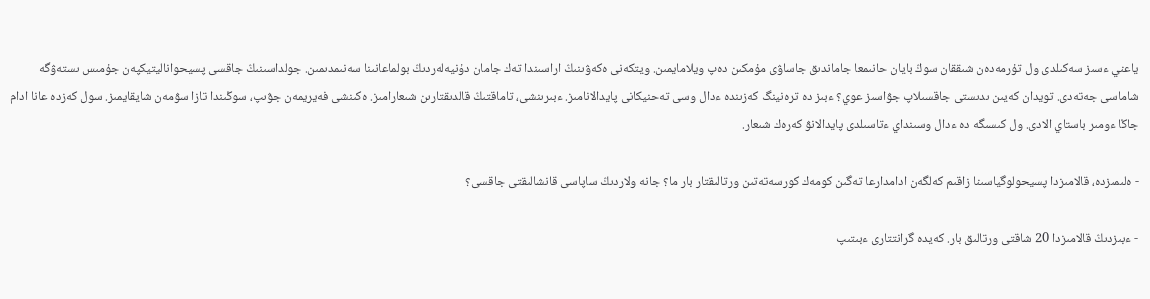ياعني ءسىز سەكىلدى ول تۇرمەدەن شىققان سوڭ بايان حانىمعا جاماندىق جاساۋى مۇمكىن دەپ ويلامايمىن. ويتكەنى ەكەۋىنىڭ اراسىندا تەك جامان دۇنيەلەردىڭ بولماعانىنا سەنىمدىمىن. جولداسىنىڭ جاقسى پسيحواناليتيكپەن جۇمىس ىستەۋگە شاماسى جەتەدى. تويدان كەيىن ىدىستى جاقسىلاپ جۋاسىز عوي؟ ءبىز دە ترەنينگ كەزىندە ءدال وسى تەحنيكانى پايدالانامىز. ءبىرىنشى، تاماقتىڭ قالدىقتارىن شىعارامىز. ەكىنشى فەيريمەن جۋىپ، سوڭىندا تازا سۋمەن شايقايمىز. سول كەزدە عانا ادام جاڭا ءومىر باستاي الادى. ول كىسىگە دە ءدال وسىنداي ءتاسىلدى پايدالانۋ كەرەك شىعار.

- ەلىمىزدە، قالامىزدا پسيحولوگياسىنا زاقىم كەلگەن ادامدارعا تەگىن كومەك كورسەتەتىن ورتالىقتار بار ما؟ جانە ولاردىڭ ساپاسى قانشالىقتى جاقسى؟

- ءبىزدىڭ قالامىزدا 20 شاقتى ورتالىق بار. كەيدە گرانتتارى ءبىتىپ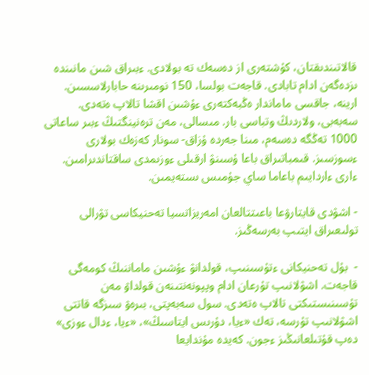قالاتىندىقتان، كۇشتەرى از دەسەك تە بولادى. ءبىراق شىن مانىندە ىزدەگەن ادام تابادى. قاجەت بولسا، 150 نومىرىنە حابارلاسسىن. ارينە، جاقسى ماماندار ەڭبەكتەرى ءۇشىن اقشا تالاپ ەتەدى. سەبەبى، ولاردىڭ وتباسى بار. مىسالى، مەن ترەنينگتىڭ ءبىر ساعاتى 1000 تەڭگە دەسەم، مىنا جەردە ۇزاق- سونار كەزەك بولارى ءسوزسىز. قىمباتىراق باعا ۇسىنۋ ارقىلى ءوزىمدى ساقتاندىرامىن. ءارى ءاردايىم باعاما ساي جۇمىس ىستەيمىن.

- اشۋدى قايتارۋعا باعىتتالعان امەريزاتسيا تەحنيكاسى تۋرالى تولىعىراق ايتىپ بەرسەڭىز.

-  بۇل تەحنيكانى ءتۇسىنىپ، قولدانۋ ءۇشىن ماماننىڭ كومەگى قاجەت. اشۋلانىپ تۇرعان ادام وپپونەنتىنەن قولداۋ مەن تۇسىنىستىكتى تالاپ ەتەدى. سول سەبەپتى، بىرەۋ سىزگە قاتتى اشۋلانىپ تۇرسە، تەك «ءيا، دۇرىس ايتاسىڭ»، «ءيا، ءدال ءوزى» دەپ قۇتىلعانىڭىز ءجون. كەيدە مۇندايعا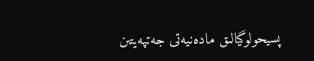پسيحولوگيالىق مادەنيەتى جەتپەيتىن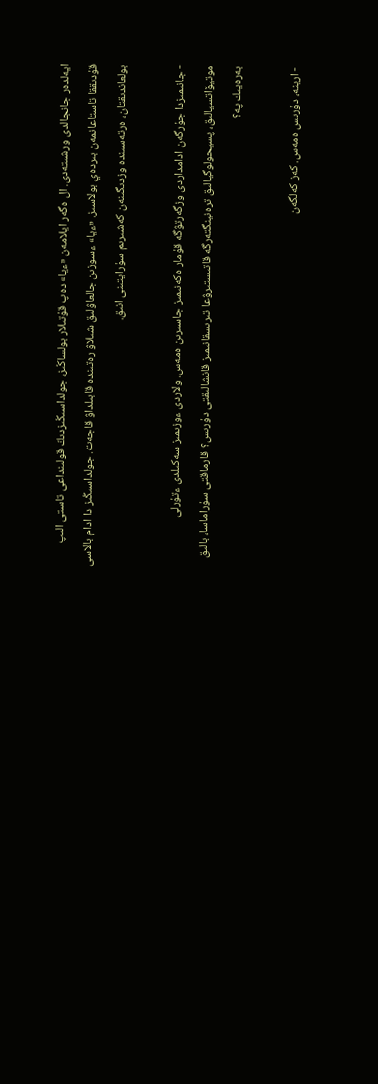ايەلدەر جانجالدى ورشىتەدى. ال ەگەر ايلامەن «ءيا» دەپ قۇتىلار بولساڭىز، جولداسىڭىزدىڭ قولىنداعى تاستى الىپ قۇدىققا تاستاعانمەن بىردەي بولاسىز. «ءيا» ءسوزىن جالعاۋلىق شىلاۋ رەتىندە قابىلداۋ قاجەت. جولداسىڭىز دا ادام بالاسى بولعاندىقتان، ەرتەسىندە وزدىگىنەن كەشىرىم سۇرايتىنى انىق.

- جانىمىزدا جۇرگەن ادامداردى وزگەرتۋگە قۇمار ەكەنىمىز جاسىرىن ەمەس. ولاردى ءوزىمىز سەكىلدى ءتۇرلى موتيۆاتسيالىق، پسيحولوگيالىق ترەنينگتەرگە قاتىستىرۋعا تىرىسقانىمىز قانشالىقتى دۇرىس؟ قارماقتى سۇراماسا، بالىق بەرەيىك پە؟

- ارينە، دۇرىس ەمەس. كەز كەلگەن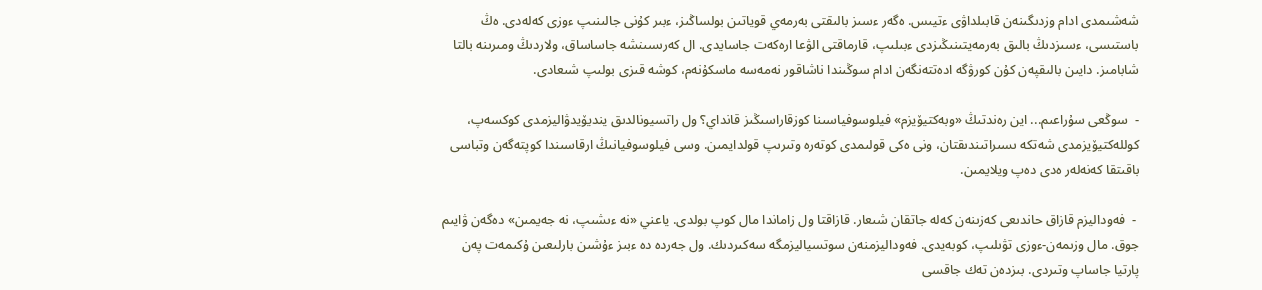شەشىمدى ادام وزدىگىنەن قابىلداۋى ءتيىس. ەگەر ءسىز بالىقتى بەرمەي قوياتىن بولساڭىز، ءبىر كۇنى جالىنىپ ءوزى كەلەدى. ەڭ باستىسى، ءسىزدىڭ بالىق بەرمەيتىنىڭىزدى ءبىلىپ، قارماقتى الۋعا ارەكەت جاسايدى. ال كەرىسىنشە جاساساق، ولاردىڭ ومىرىنە بالتا شابامىز. دايىن بالىقپەن كۇن كورۋگە ادەتتەنگەن ادام سوڭىندا ناشاقور نەمەسە ماسكۇنەم، كوشە قىزى بولىپ شىعادى.

-  سوڭعى سۇراعىم... اين رەندتىڭ «وبەكتيۆيزم» فيلوسوفياسىنا كوزقاراسىڭىز قانداي؟ ول راتسيونالدىق ينديۆيدۋاليزمدى كوكسەپ، كوللەكتيۆيزمدى شەتكە ىسىراتىندىقتان، ونى ەكى قولىمدى كوتەرە وتىرىپ قولدايمىن. وسى فيلوسوفيانىڭ ارقاسىندا كوپتەگەن وتباسى باقىتقا كەنەلەر ەدى دەپ ويلايمىن.

 -  فەوداليزم قازاق حاندىعى كەزىنەن كەلە جاتقان شىعار. قازاقتا ول زاماندا مال كوپ بولدى. ياعني «نە ءىشىپ، نە جەيمىن» دەگەن ۋايىم جوق. مال وزىمەن-ءوزى تۋىلىپ، كوبەيدى. فەوداليزمنەن سوتسياليزمگە سەكىردىك. ول جەردە دە ءبىز ءۇشىن بارلىعىن ۇكىمەت پەن پارتيا جاساپ وتىردى. بىزدەن تەك جاقسى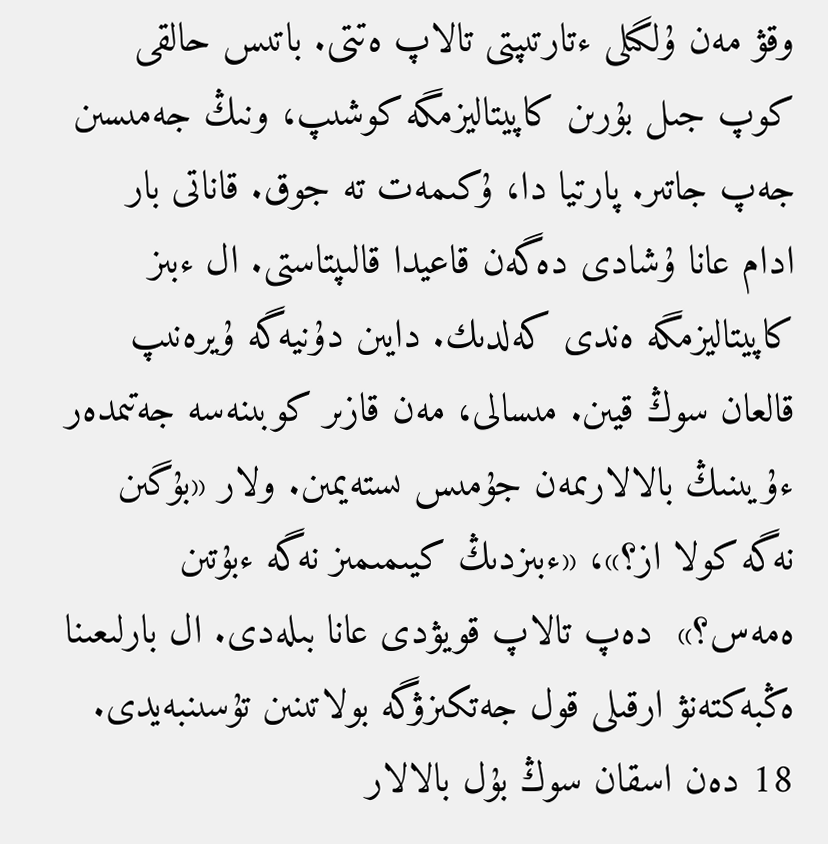وقۋ مەن ۇلگىلى ءتارتىپتى تالاپ ەتتى. باتىس حالقى كوپ جىل بۇرىن كاپيتاليزمگە كوشىپ، ونىڭ جەمىسىن جەپ جاتىر. پارتيا دا، ۇكىمەت تە جوق. قاناتى بار ادام عانا ۇشادى دەگەن قاعيدا قالىپتاستى. ال ءبىز كاپيتاليزمگە ەندى كەلدىك. دايىن دۇنيەگە ۇيرەنىپ قالعان سوڭ قيىن. مىسالى، مەن قازىر كوبىنەسە جەتىمدەر ءۇيىنىڭ بالالارىمەن جۇمىس ىستەيمىن. ولار «بۇگىن نەگە كولا از؟»، «ءبىزدىڭ كيىمىمىز نەگە ءبۇتىن ەمەس؟»  دەپ تالاپ قويۋدى عانا بىلەدى. ال بارلىعىنا ەڭبەكتەنۋ ارقىلى قول جەتكىزۋگە بولاتىنىن تۇسىنبەيدى. 18 دەن اسقان سوڭ بۇل بالالار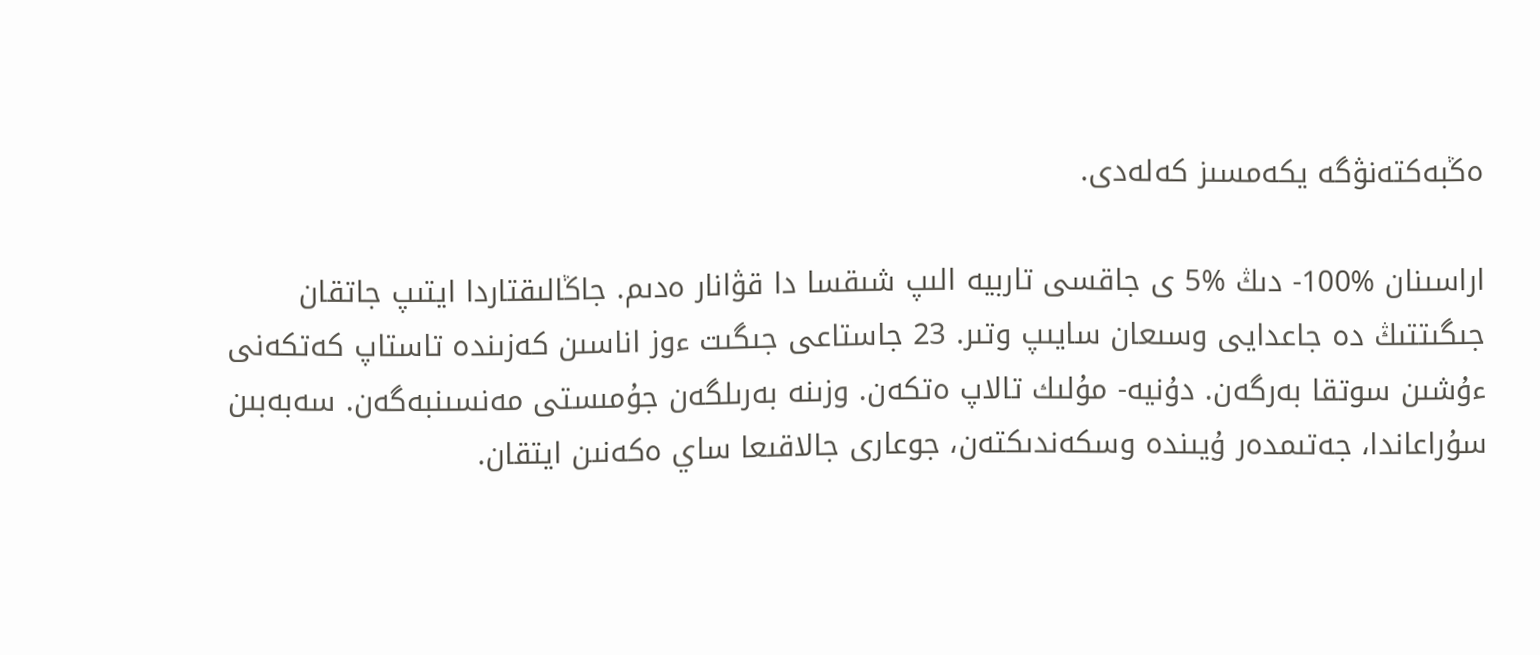ەڭبەكتەنۋگە يكەمسىز كەلەدى.

اراسىنان %100- دىڭ %5 ى جاقسى تاربيە الىپ شىقسا دا قۋانار ەدىم. جاڭالىقتاردا ايتىپ جاتقان جىگىتتىڭ دە جاعدايى وسىعان سايىپ وتىر. 23 جاستاعى جىگىت ءوز اناسىن كەزىندە تاستاپ كەتكەنى ءۇشىن سوتقا بەرگەن. دۇنيە- مۇلىك تالاپ ەتكەن. وزىنە بەرىلگەن جۇمىستى مەنسىنبەگەن. سەبەبىن سۇراعاندا، جەتىمدەر ۇيىندە وسكەندىكتەن، جوعارى جالاقىعا ساي ەكەنىن ايتقان.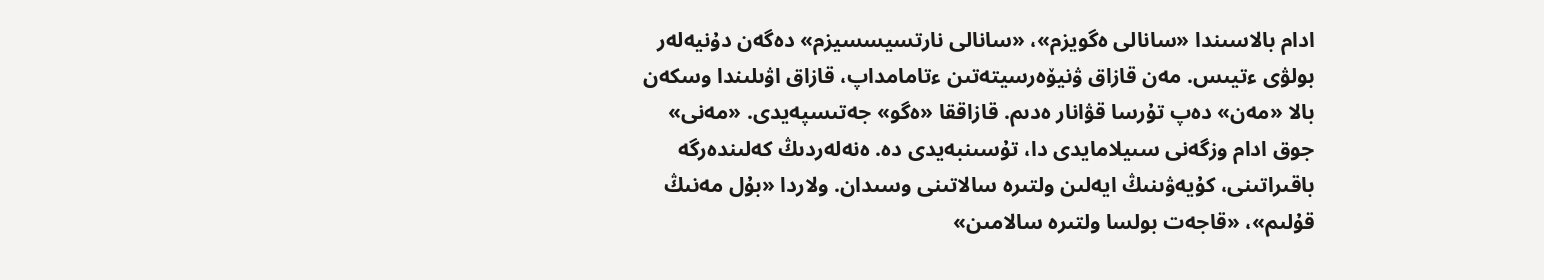ادام بالاسىندا «سانالى ەگويزم»، «سانالى نارتسيسسيزم» دەگەن دۇنيەلەر بولۋى ءتيىس. مەن قازاق ۋنيۆەرسيتەتىن ءتامامداپ، قازاق اۋىلىندا وسكەن بالا «مەن» دەپ تۇرسا قۋانار ەدىم. قازاققا «ەگو» جەتىسپەيدى. «مەنى» جوق ادام وزگەنى سىيلامايدى دا، تۇسىنبەيدى دە. ەنەلەردىڭ كەلىندەرگە باقىراتىنى، كۇيەۋىنىڭ ايەلىن ولتىرە سالاتىنى وسىدان. ولاردا «بۇل مەنىڭ قۇلىم»، «قاجەت بولسا ولتىرە سالامىن»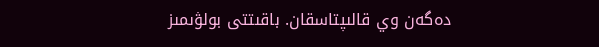دەگەن وي قالىپتاسقان. باقىتتى بولۋىمىز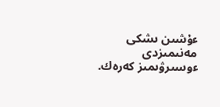ءۇشىن ىشكى مەنىمىزدى ءوسىرۋىمىز كەرەك.